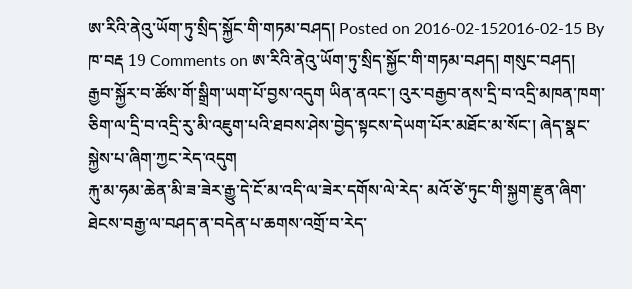ཨ་རིའི་ནེའུ་ཡོག་ཏུ་སྲིད་སྐྱོང་གི་གཏམ་བཤད། Posted on 2016-02-152016-02-15 By ཁ་བརྡ 19 Comments on ཨ་རིའི་ནེའུ་ཡོག་ཏུ་སྲིད་སྐྱོང་གི་གཏམ་བཤད། གསུང་བཤད།
རྒྱབ་སྐྱོར་བ་ཚོས་གོ་སྒྲིག་ཡག་པོ་བྱས་འདུག ཡིན་ནའང་། འུར་བརྒྱབ་ནས་དྲི་བ་འདྲི་མཁན་ཁག་ཅིག་ལ་དྲི་བ་འདྲི་རུ་མི་འཇུག་པའི་ཐབས་ཤེས་བྱེད་སྟངས་དེཡག་པོར་མཐོང་མ་སོང་། ཞེད་སྣང་སྐྱེས་པ་ཞིག་ཀྱང་རེད་འདུག
རྐུ་མ་ཧམ་ཆེན་མི་ཟ་ཟེར་རྒྱུ་དེ་ངོ་མ་འདི་ལ་ཟེར་དགོས་ལེ་རེད་ མའོ་ཙེ་ཏུང་གི་སྐྱག་རྫུན་ཞིག་ཐེངས་བརྒྱ་ལ་བཤད་ན་བདེན་པ་ཆགས་འགྲོ་བ་རེད་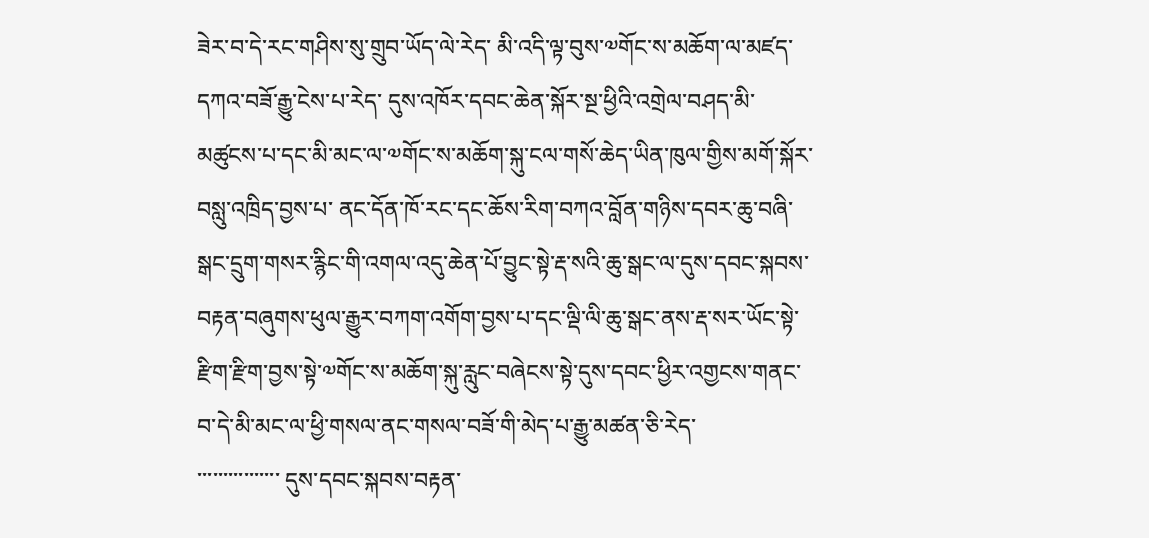ཟེར་བ་དེ་རང་གཤིས་སུ་གྲུབ་ཡོད་ལེ་རེད་ མི་འདི་ལྟ་བུས་༧གོང་ས་མཆོག་ལ་མཛད་དཀའ་བཟོ་རྒྱུ་ངེས་པ་རེད་ དུས་འཁོར་དབང་ཆེན་སྐོར་སྔ་ཕྱིའི་འགྲེལ་བཤད་མི་མཚུངས་པ་དང་མི་མང་ལ་༧གོང་ས་མཆོག་སྐུ་ངལ་གསོ་ཆེད་ཡིན་ཁུལ་གྱིས་མགོ་སྐོར་བསླུ་འཁྲིད་བྱས་པ་ ནང་དོན་ཁོ་རང་དང་ཆོས་རིག་བཀའ་བློན་གཉིས་དབར་ཆུ་བཞི་སྒང་དྲུག་གསར་རྙིང་གི་འགལ་འདུ་ཆེན་པོ་བྱུང་སྟེ་རྡ་སའི་ཆུ་སྒང་ལ་དུས་དབང་སྐབས་བརྟན་བཞུགས་ཕུལ་རྒྱུར་བཀག་འགོག་བྱས་པ་དང་ལྡི་ལི་ཆུ་སྒང་ནས་རྡ་སར་ཡོང་སྟེ་རྫིག་རྫིག་བྱས་སྟེ་༧གོང་ས་མཆོག་སྐུ་རླུང་བཞེངས་སྟེ་དུས་དབང་ཕྱིར་འགྱངས་གནང་བ་དེ་མི་མང་ལ་ཕྱི་གསལ་ནང་གསལ་བཟོ་གི་མེད་པ་རྒྱུ་མཚན་ཅི་རེད་
་་་་་་་་་་་་་་་་ དུས་དབང་སྐབས་བརྟན་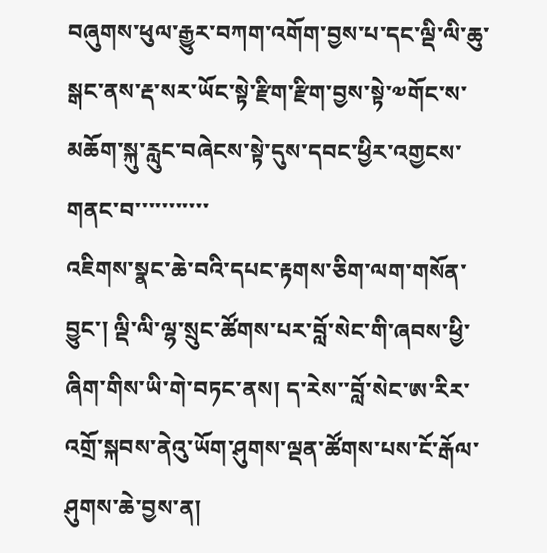བཞུགས་ཕུལ་རྒྱུར་བཀག་འགོག་བྱས་པ་དང་ལྡི་ལི་ཆུ་སྒང་ནས་རྡ་སར་ཡོང་སྟེ་རྫིག་རྫིག་བྱས་སྟེ་༧གོང་ས་མཆོག་སྐུ་རླུང་བཞེངས་སྟེ་དུས་དབང་ཕྱིར་འགྱངས་གནང་བ་་་་་་་་་་་
འཇིགས་སྣང་ཆེ་བའི་དཔང་རྟགས་ཅིག་ལག་གསོན་བྱུང་། ལྡི་ལི་ལྷ་སྲུང་ཚོགས་པར་བློ་སེང་གི་ཞབས་ཕྱི་ཞིག་གིས་ཡི་གེ་བཏང་ནས། ད་རེས་་བློ་སེང་ཨ་རིར་འགྲོ་སྐབས་ནེའུ་ཡོག་ཤུགས་ལྡན་ཚོགས་པས་ངོ་རྒོལ་ཤུགས་ཆེ་བྱས་ན།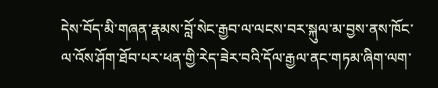དེས་བོད་མི་གཞན་རྣམས་བློ་སེང་རྒྱབ་ལ་ལངས་བར་སྐུལ་མ་བྱས་ནས་ཁོང་ལ་འོས་ཤོག་ཐོབ་པར་ཕན་གྱི་རེད་ཟེར་བའི་དོལ་རྒྱལ་ནང་གཏམ་ཞིག་ལག་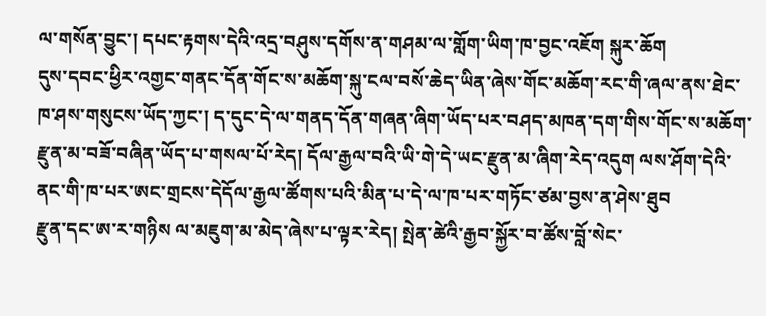ལ་གསོན་བྱུང་། དཔང་རྟགས་དེའི་འདྲ་བཤུས་དགོས་ན་གཤམ་ལ་གློག་ཡིག་ཁ་བྱང་འཇོག སྐུར་ཆོག
དུས་དབང་ཕྱིར་འགྱང་གནང་དོན་གོང་ས་མཆོག་སྐུ་ངལ་བསོ་ཆེད་ཡིན་ཞེས་གོང་མཆོག་རང་གི་ཞལ་ནས་ཐེང་ཁ་ཤས་གསུངས་ཡོད་ཀྱང་། ད་དུང་དེ་ལ་གནད་དོན་གཞན་ཞིག་ཡོད་པར་བཤད་མཁན་དག་གིས་གོང་ས་མཆོག་རྫུན་མ་བཟོ་བཞིན་ཡོད་པ་གསལ་པོ་རེད། དོལ་རྒྱལ་བའི་ཡི་གེ་དེ་ཡང་རྫུན་མ་ཞིག་རེད་འདུག ལས་ཤོག་དེའི་ནང་གི་ཁ་པར་ཨང་གྲངས་དེདོལ་རྒྱལ་ཚོགས་པའི་མིན་པ་དེ་ལ་ཁ་པར་གཏོང་ཙམ་བྱས་ན་ཤེས་ཐུབ
རྫུན་དང་ཨ་ར་གཉིས ལ་མཇུག་མ་མེད་ཞེས་པ་ལྟར་རེད། སྤེན་ཚེའི་རྒྱབ་སྐྱོར་བ་ཚོས་བློ་སེང་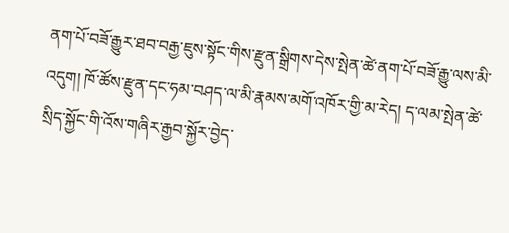ནག་པོ་བཟོ་རྒྱུར་ཐབ་བརྒྱ་ཇུས་སྟོང་གིས་རྫུན་སྒྲིགས་དེས་སྤེན་ཚེ་ནག་པོ་བཟོ་རྒྱུ་ལས་མི་འདུག། ཁོ་ཚོས་རྫུན་དང་ཧམ་བཤད་ལ་མི་རྣམས་མགོ་འཁོར་གྱི་མ་རེད། ད་ལམ་སྤེན་ཚེ་སྲིད་སྐྱོང་གི་འོས་གཞིར་རྒྱབ་སྐྱོར་བྱེད་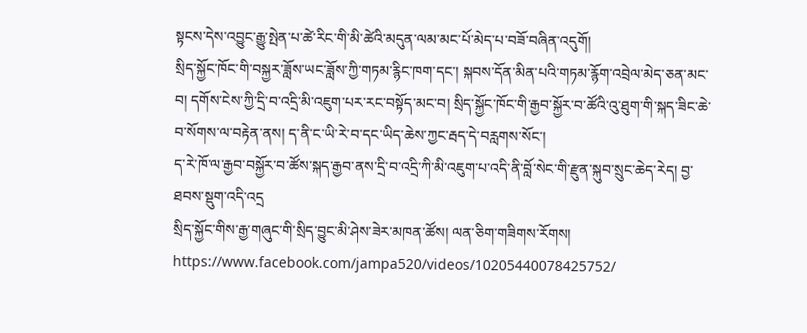སྟངས་དེས་འབྱུང་རྒྱུ་སྤེན་པ་ཚེ་རིང་གི་མི་ཚེའི་མདུན་ལམ་མང་པོ་མེད་པ་བཟོ་བཞིན་འདུགོ།
སྲིད་སྐྱོང་ཁོང་གི་བསྐྱར་ཟློས་ཡང་ཟློས་ཀྱི་གཏམ་རྙིང་ཁག་དང་། སྐབས་དོན་མིན་པའི་གཏམ་རྙོག་འབྲེལ་མེད་ཅན་མང་བ། དགོས་ངེས་ཀྱི་དྲི་བ་འདྲི་མི་འཇུག་པར་རང་བསྟོད་མང་བ། སྲིད་སྐྱོང་ཁོང་གི་རྒྱབ་སྐྱོར་བ་ཚོའི་འུ་ཐུག་གི་སྐད་ཟིང་ཆེ་བ་སོགས་ལ་བརྟེན་ནས། ད་ནི་ང་ཡི་རེ་བ་དང་ཡིད་ཆེས་ཀྱང་རྦད་དེ་བརླགས་སོང་།
ད་རེ་ཁོ་ལ་རྒྱབ་བསྐྱོར་བ་ཚོས་སྐད་རྒྱབ་ནས་དྲི་བ་འདྲི་ཀི་མི་འཇུག་པ་འདི་ནི་བློ་སེང་གི་རྫུན་སྐུབ་སྲུང་ཆེད་རེད། བྱ་ཐབས་སྡུག་འདི་འདྲ
སྲིད་སྐྱོང་གིས་རྒྱ་གཞུང་གི་སྲིད་བྱུང་མི་ཤེས་ཟེར་མཁན་ཚོས། ལན་ཅིག་གཟིགས་རོགས། https://www.facebook.com/jampa520/videos/10205440078425752/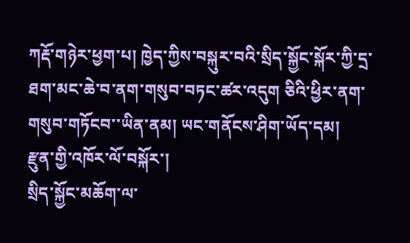ཀརྡོ་གཉེར་ཕྱག་པ། ཁྱེད་ཀྱིས་བསྐུར་བའི་སྲིད་སྐྱོང་སྐོར་ཀྱི་དྲ་ཐག་མང་ཆེ་བ་ནག་གསུབ་བཏང་ཚར་འདུག ཅིའི་ཕྱིར་ནག་གསུབ་གཏོངབ་་ཡིན་ནམ། ཡང་གནོངས་ཤིག་ཡོད་དམ།
རྫུན་གྱི་འཁོར་ལོ་བསྐོར་།
སྲིད་སྐྱོང་མཆོག་ལ་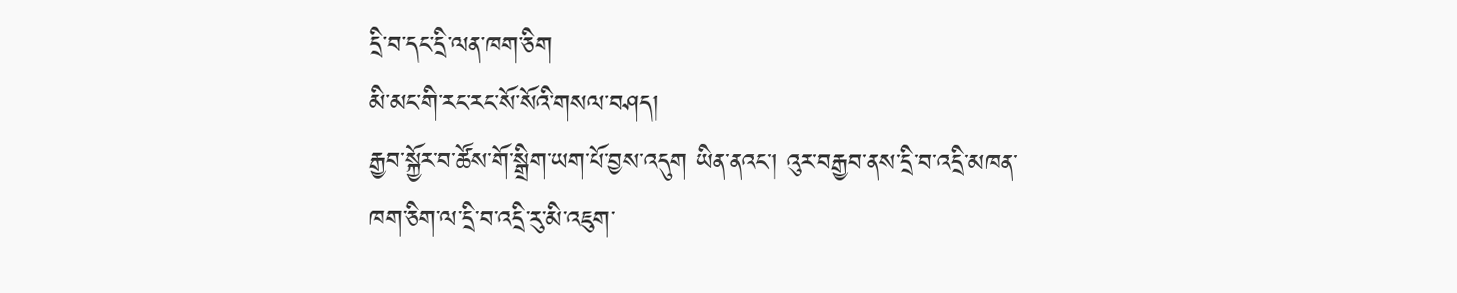དྲི་བ་དང་དྲི་ལན་ཁག་ཅིག
མི་མང་གི་རང་རང་སོ་སོའི་གསལ་བཤད།
རྒྱབ་སྐྱོར་བ་ཚོས་གོ་སྒྲིག་ཡག་པོ་བྱས་འདུག ཡིན་ནའང་། འུར་བརྒྱབ་ནས་དྲི་བ་འདྲི་མཁན་ཁག་ཅིག་ལ་དྲི་བ་འདྲི་རུ་མི་འཇུག་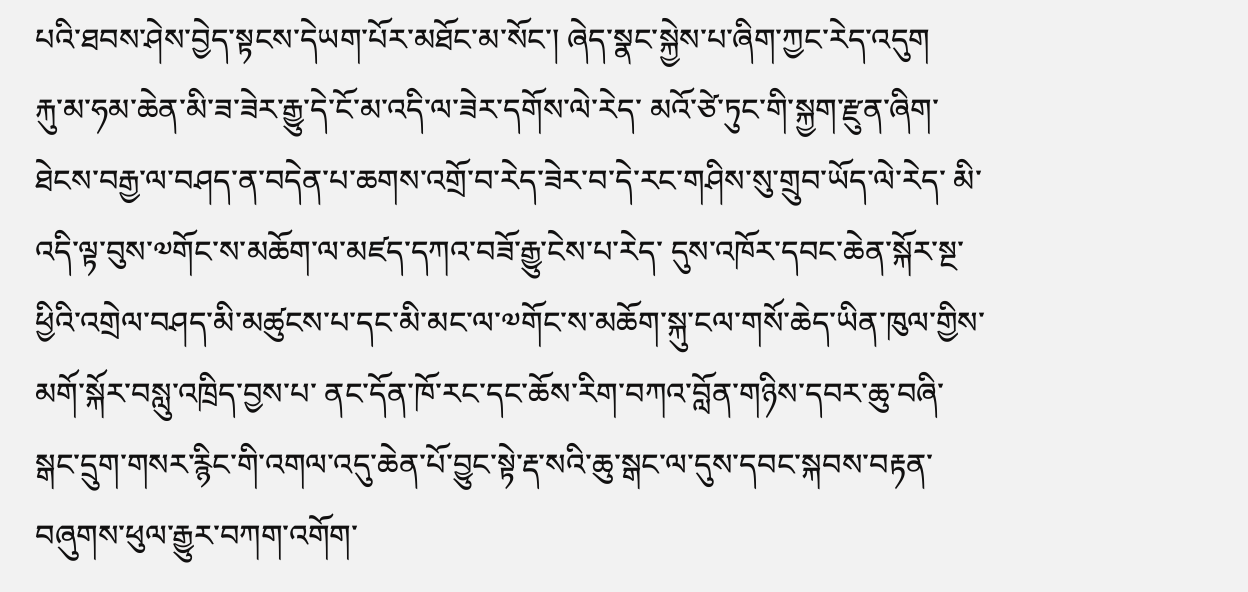པའི་ཐབས་ཤེས་བྱེད་སྟངས་དེཡག་པོར་མཐོང་མ་སོང་། ཞེད་སྣང་སྐྱེས་པ་ཞིག་ཀྱང་རེད་འདུག
རྐུ་མ་ཧམ་ཆེན་མི་ཟ་ཟེར་རྒྱུ་དེ་ངོ་མ་འདི་ལ་ཟེར་དགོས་ལེ་རེད་ མའོ་ཙེ་ཏུང་གི་སྐྱག་རྫུན་ཞིག་ཐེངས་བརྒྱ་ལ་བཤད་ན་བདེན་པ་ཆགས་འགྲོ་བ་རེད་ཟེར་བ་དེ་རང་གཤིས་སུ་གྲུབ་ཡོད་ལེ་རེད་ མི་འདི་ལྟ་བུས་༧གོང་ས་མཆོག་ལ་མཛད་དཀའ་བཟོ་རྒྱུ་ངེས་པ་རེད་ དུས་འཁོར་དབང་ཆེན་སྐོར་སྔ་ཕྱིའི་འགྲེལ་བཤད་མི་མཚུངས་པ་དང་མི་མང་ལ་༧གོང་ས་མཆོག་སྐུ་ངལ་གསོ་ཆེད་ཡིན་ཁུལ་གྱིས་མགོ་སྐོར་བསླུ་འཁྲིད་བྱས་པ་ ནང་དོན་ཁོ་རང་དང་ཆོས་རིག་བཀའ་བློན་གཉིས་དབར་ཆུ་བཞི་སྒང་དྲུག་གསར་རྙིང་གི་འགལ་འདུ་ཆེན་པོ་བྱུང་སྟེ་རྡ་སའི་ཆུ་སྒང་ལ་དུས་དབང་སྐབས་བརྟན་བཞུགས་ཕུལ་རྒྱུར་བཀག་འགོག་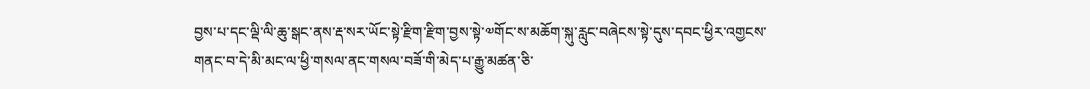བྱས་པ་དང་ལྡི་ལི་ཆུ་སྒང་ནས་རྡ་སར་ཡོང་སྟེ་རྫིག་རྫིག་བྱས་སྟེ་༧གོང་ས་མཆོག་སྐུ་རླུང་བཞེངས་སྟེ་དུས་དབང་ཕྱིར་འགྱངས་གནང་བ་དེ་མི་མང་ལ་ཕྱི་གསལ་ནང་གསལ་བཟོ་གི་མེད་པ་རྒྱུ་མཚན་ཅི་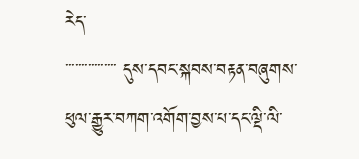རེད་
་་་་་་་་་་་་་་་་ དུས་དབང་སྐབས་བརྟན་བཞུགས་ཕུལ་རྒྱུར་བཀག་འགོག་བྱས་པ་དང་ལྡི་ལི་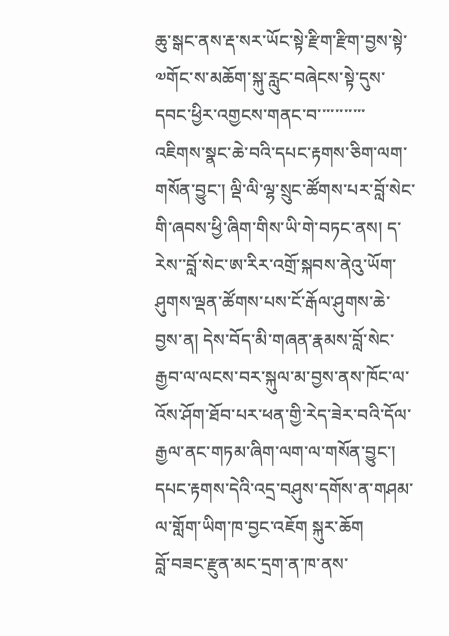ཆུ་སྒང་ནས་རྡ་སར་ཡོང་སྟེ་རྫིག་རྫིག་བྱས་སྟེ་༧གོང་ས་མཆོག་སྐུ་རླུང་བཞེངས་སྟེ་དུས་དབང་ཕྱིར་འགྱངས་གནང་བ་་་་་་་་་་་
འཇིགས་སྣང་ཆེ་བའི་དཔང་རྟགས་ཅིག་ལག་གསོན་བྱུང་། ལྡི་ལི་ལྷ་སྲུང་ཚོགས་པར་བློ་སེང་གི་ཞབས་ཕྱི་ཞིག་གིས་ཡི་གེ་བཏང་ནས། ད་རེས་་བློ་སེང་ཨ་རིར་འགྲོ་སྐབས་ནེའུ་ཡོག་ཤུགས་ལྡན་ཚོགས་པས་ངོ་རྒོལ་ཤུགས་ཆེ་བྱས་ན། དེས་བོད་མི་གཞན་རྣམས་བློ་སེང་རྒྱབ་ལ་ལངས་བར་སྐུལ་མ་བྱས་ནས་ཁོང་ལ་འོས་ཤོག་ཐོབ་པར་ཕན་གྱི་རེད་ཟེར་བའི་དོལ་རྒྱལ་ནང་གཏམ་ཞིག་ལག་ལ་གསོན་བྱུང་།
དཔང་རྟགས་དེའི་འདྲ་བཤུས་དགོས་ན་གཤམ་ལ་གློག་ཡིག་ཁ་བྱང་འཇོག སྐུར་ཆོག
བློ་བཟང་རྫུན་མང་དྲག་ན་ཁ་ནས་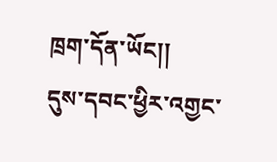ཁྲག་དོན་ཡོང།།
དུས་དབང་ཕྱིར་འགྱང་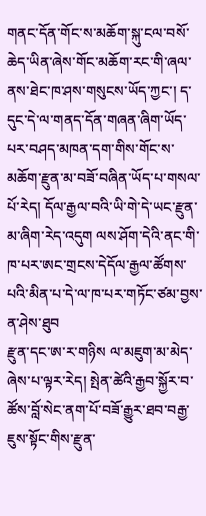གནང་དོན་གོང་ས་མཆོག་སྐུ་ངལ་བསོ་ཆེད་ཡིན་ཞེས་གོང་མཆོག་རང་གི་ཞལ་ནས་ཐེང་ཁ་ཤས་གསུངས་ཡོད་ཀྱང་། ད་དུང་དེ་ལ་གནད་དོན་གཞན་ཞིག་ཡོད་པར་བཤད་མཁན་དག་གིས་གོང་ས་མཆོག་རྫུན་མ་བཟོ་བཞིན་ཡོད་པ་གསལ་པོ་རེད། དོལ་རྒྱལ་བའི་ཡི་གེ་དེ་ཡང་རྫུན་མ་ཞིག་རེད་འདུག ལས་ཤོག་དེའི་ནང་གི་ཁ་པར་ཨང་གྲངས་དེདོལ་རྒྱལ་ཚོགས་པའི་མིན་པ་དེ་ལ་ཁ་པར་གཏོང་ཙམ་བྱས་ན་ཤེས་ཐུབ
རྫུན་དང་ཨ་ར་གཉིས ལ་མཇུག་མ་མེད་ཞེས་པ་ལྟར་རེད། སྤེན་ཚེའི་རྒྱབ་སྐྱོར་བ་ཚོས་བློ་སེང་ནག་པོ་བཟོ་རྒྱུར་ཐབ་བརྒྱ་ཇུས་སྟོང་གིས་རྫུན་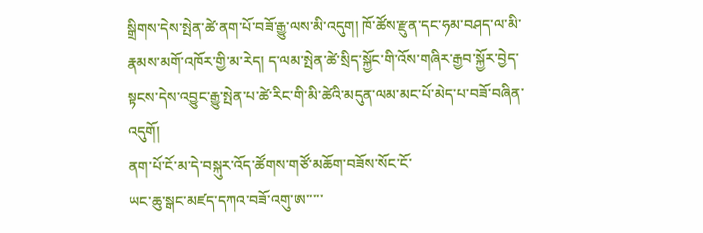སྒྲིགས་དེས་སྤེན་ཚེ་ནག་པོ་བཟོ་རྒྱུ་ལས་མི་འདུག། ཁོ་ཚོས་རྫུན་དང་ཧམ་བཤད་ལ་མི་རྣམས་མགོ་འཁོར་གྱི་མ་རེད། ད་ལམ་སྤེན་ཚེ་སྲིད་སྐྱོང་གི་འོས་གཞིར་རྒྱབ་སྐྱོར་བྱེད་སྟངས་དེས་འབྱུང་རྒྱུ་སྤེན་པ་ཚེ་རིང་གི་མི་ཚེའི་མདུན་ལམ་མང་པོ་མེད་པ་བཟོ་བཞིན་འདུགོ།
ནག་པོ་ངོ་མ་དེ་བསྐུར་འོད་ཚོགས་གཙོ་མཆོག་བཟོས་སོང་ངོ་
ཡང་ཆུ་སྒང་མཛད་དཀའ་བཟོ་འགུ་ཨ་་་་་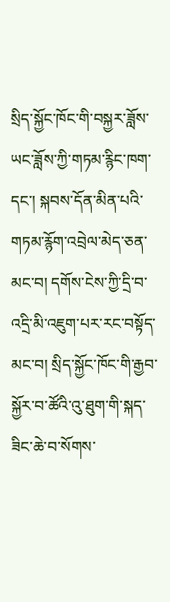སྲིད་སྐྱོང་ཁོང་གི་བསྐྱར་ཟློས་ཡང་ཟློས་ཀྱི་གཏམ་རྙིང་ཁག་དང་། སྐབས་དོན་མིན་པའི་གཏམ་རྙོག་འབྲེལ་མེད་ཅན་མང་བ། དགོས་ངེས་ཀྱི་དྲི་བ་འདྲི་མི་འཇུག་པར་རང་བསྟོད་མང་བ། སྲིད་སྐྱོང་ཁོང་གི་རྒྱབ་སྐྱོར་བ་ཚོའི་འུ་ཐུག་གི་སྐད་ཟིང་ཆེ་བ་སོགས་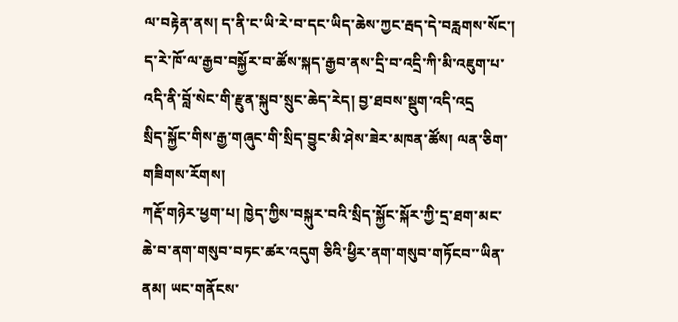ལ་བརྟེན་ནས། ད་ནི་ང་ཡི་རེ་བ་དང་ཡིད་ཆེས་ཀྱང་རྦད་དེ་བརླགས་སོང་།
ད་རེ་ཁོ་ལ་རྒྱབ་བསྐྱོར་བ་ཚོས་སྐད་རྒྱབ་ནས་དྲི་བ་འདྲི་ཀི་མི་འཇུག་པ་འདི་ནི་བློ་སེང་གི་རྫུན་སྐུབ་སྲུང་ཆེད་རེད། བྱ་ཐབས་སྡུག་འདི་འདྲ
སྲིད་སྐྱོང་གིས་རྒྱ་གཞུང་གི་སྲིད་བྱུང་མི་ཤེས་ཟེར་མཁན་ཚོས། ལན་ཅིག་གཟིགས་རོགས།
ཀརྡོ་གཉེར་ཕྱག་པ། ཁྱེད་ཀྱིས་བསྐུར་བའི་སྲིད་སྐྱོང་སྐོར་ཀྱི་དྲ་ཐག་མང་ཆེ་བ་ནག་གསུབ་བཏང་ཚར་འདུག ཅིའི་ཕྱིར་ནག་གསུབ་གཏོངབ་་ཡིན་ནམ། ཡང་གནོངས་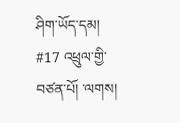ཤིག་ཡོད་དམ།
#17 འཕྲུལ་གྱི་བཙན་པོ། ་ལགས།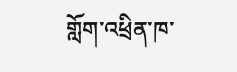གློག་འཕྲིན་ཁ་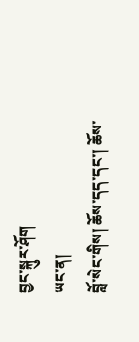བྱང་སྐུར་ཤོག
ཡང་ན།
བློ་སེང་གིས། ཆོས་དད་དང་། ཆོས་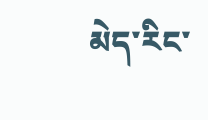མེད་རིང་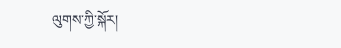ལུགས་ཀྱི་སྐོར།